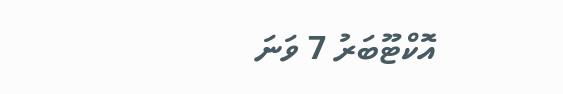އޮކްޓޫބަރު 7 ވަނަ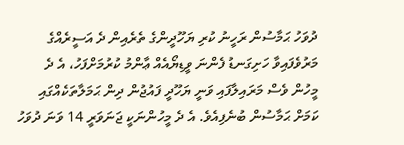ދުވަހު ޙަމާސުން ރަހީނު ކުރި ޔަހޫދީންގެ ތެރެއިން ދެ އަސީރެއްގެ މަރުވެފައިވާ ހަށިގަނޑު ފެންނަ ވީޑިޔޯއެއް ޢާންމު ކުރުމަށްފަހު، އެ ދެ މީހުން ވެސް މަރައިލާފައި ވަނީ ޔަހޫދީ ފައުޖުން ދިން ޙަމަލާތަކެއްގައި ކަމަށް ޙަމާސުން ބުނެފިއެވެ. އެ ދެ މީހުންނަކީ ޖަނަވަރީ 14 ވަނަ ދުވަހު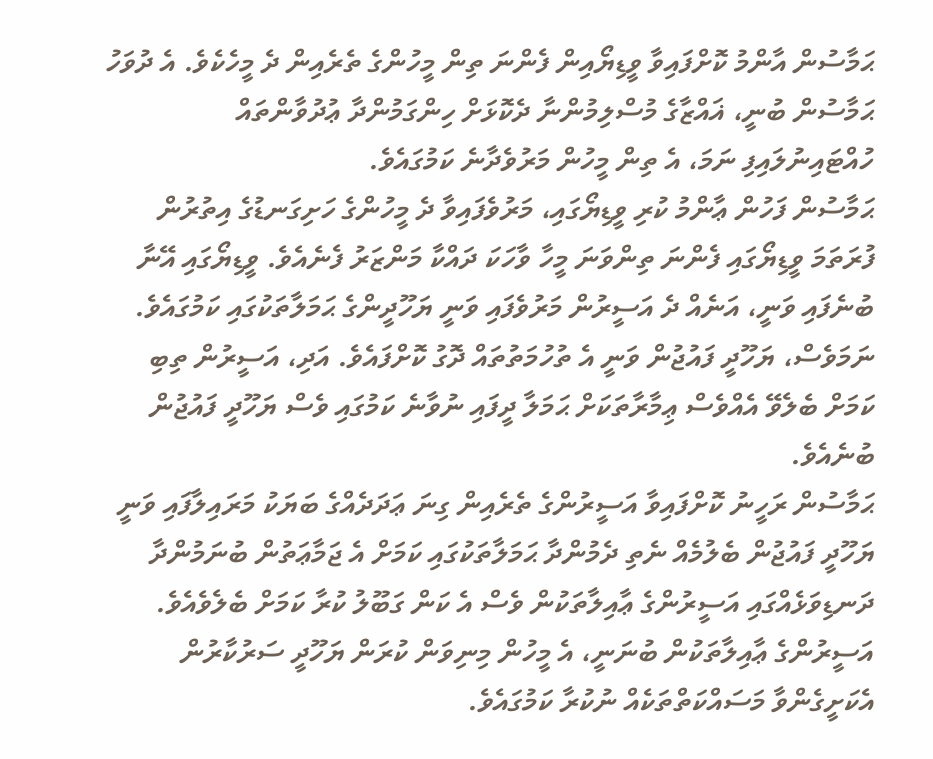ޙަމާސުން އާންމު ކޮށްފައިވާ ވީޑިޔޯއިން ފެންނަ ތިން މީހުންގެ ތެރެއިން ދެ މީހެކެވެ. އެ ދުވަހު ޙަމާސުން ބުނީ، ޣައްޒާގެ މުސްލިމުންނާ ދެކޮޅަށް ހިންގަމުންދާ ޢުދުވާންތައް ހުއްޓައިނުލައިފި ނަމަ، އެ ތިން މީހުން މަރުވެދާނެ ކަމުގައެވެ.
ޙަމާސުން ފަހުން ޢާންމު ކުރި ވީޑިޔޯގައި، މަރުވެފައިވާ ދެ މީހުންގެ ހަށިގަނޑުގެ އިތުރުން ފުރަތަމަ ވީޑިޔޯގައި ފެންނަ ތިންވަނަ މީހާ ވާހަކަ ދައްކާ މަންޒަރު ފެނެއެވެ. ވީޑިޔޯގައި އޭނާ ބުނެފައި ވަނީ، އަނެއް ދެ އަސީރުން މަރުވެފައި ވަނީ ޔަހޫދީންގެ ޙަމަލާތަކުގައި ކަމުގައެވެ. ނަމަވެސް، ޔަހޫދީ ފައުޖުން ވަނީ އެ ތުހުމަތުތައް ދޮގު ކޮށްފައެވެ. އަދި، އަސީރުން ތިބި ކަމަށް ބެލެވޭ އެއްވެސް ޢިމާރާތަކަށް ޙަމަލާ ދީފައި ނުވާނެ ކަމުގައި ވެސް ޔަހޫދީ ފައުޖުން ބުނެއެވެ.
ޙަމާސުން ރަހީނު ކޮށްފައިވާ އަސީރުންގެ ތެރެއިން ގިނަ ޢަދަދެއްގެ ބަޔަކު މަރައިލާފައި ވަނީ ޔަހޫދީ ފައުޖުން ބެލުމެއް ނެތި ދެމުންދާ ޙަމަލާތަކުގައި ކަމަށް އެ ޖަމާޢަތުން ބުނަމުންދާ ދަނޑިވަޅެއްގައި އަސީރުންގެ ޢާއިލާތަކުން ވެސް އެ ކަން ގަބޫލު ކުރާ ކަމަށް ބެލެވެއެވެ. އަސީރުންގެ ޢާއިލާތަކުން ބުނަނީ، އެ މީހުން މިނިވަން ކުރަން ޔަހޫދީ ސަރުކާރުން އެކަށީގެންވާ މަސައްކަތްތަކެއް ނުކުރާ ކަމުގައެވެ.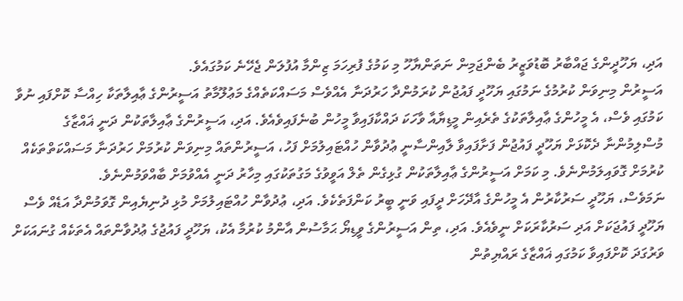އަދި، ޔަހޫދީންގެ ޖައްބާރު ބޮޑުވަޒީރު ބެންޖަމިން ނަތަންޔާހޫ މި ކަމުގެ ފުރިހަމަ ޒިންމާ އުފުލަން ޖެހޭނެ ކަމުގައެވެ.
އަސީރުން މިނިވަން ކުރުމުގެ ނަމުގައި ޔަހޫދީ ފައުޖުން ކުރަމުންދާ ހަރުދަނާ އެއްވެސް މަސައްކަތެއްގެ މަޢުލޫމާތު އަސީރުންގެ ޢާއިލާތަކާ ހިއްސާ ކޮށްފައި ނުވާ ކަމުގައި ވެސް، އެ މީހުންގެ ޢާއިލާތަކުގެ ތެރެއިން މީޑިޔާއާ ވާހަކަ ދައްކާފައިވާ މީހުން ބުނެފައިވެއެވެ. އަދި، އަސީރުންގެ ޢާއިލާތަކުން ދަނީ ޣައްޒާގެ މުސްލިމުންނާ ދެކޮޅަށް ޔަހޫދީ ފައުޖުން ފަށާފައިވާ ލާއިންސާނީ ޢުދުވާން ހުއްޓައިލުމަށް ފަހު، އަސީރުންތައް މިނިވަން ކުރުމަށް ހަރުދަނާ މަސައްކަތްތަކެއް ކުރުމަށް ގޮވައިލަމުންނެވެ. މި ކަމަށް އަސީރުންގެ ޢާއިލާތަކުން ގުޅިގެން ތެލް އަވީވުގެ މަގުތަކުގައި މިހާރު ދަނީ އެއްވުމަށް ބާއްވަމުންނެވެ.
ނަމަވެސް، ޔަހޫދީ ސަރުކާރުން އެ މީހުންގެ އާދޭހަށް ދީފައި ވަނީ ބީރު ކަންފަތެކެވެ. އަދި، ޢުދުވާން ހުއްޓައިލުމަށް މުޅި ދުނިޔެއިން ގޮވަމުންދާ އަޑެއް ވެސް ޔަހޫދީ ފައުޖަކަށް އަދި ސަރުކާރަކަށް ނީވެއެވެ. އަދި، ތިން އަސީރުންގެ ވީޑިޔޯ ޙަމާސުން އާންމު ކުރުމާ އެކު، ޔަހޫދީ ފައުޖުގެ ޢުދުވާންތައް އެތަކެއް ގުނައަކަށް ވަރުގަދަ ކޮށްފައިވާ ކަމުގައި ޣައްޒާގެ ރައްޔިތުން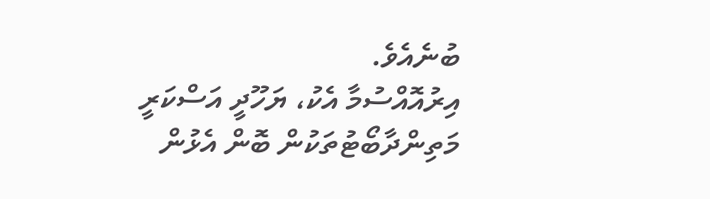ބުނެއެވެ.
އިރުއޮއްސުމާ އެކު، ޔަހޫދީ އަސްކަރީ މަތިންދާބޯޓުތަކުން ބޮން އެޅުން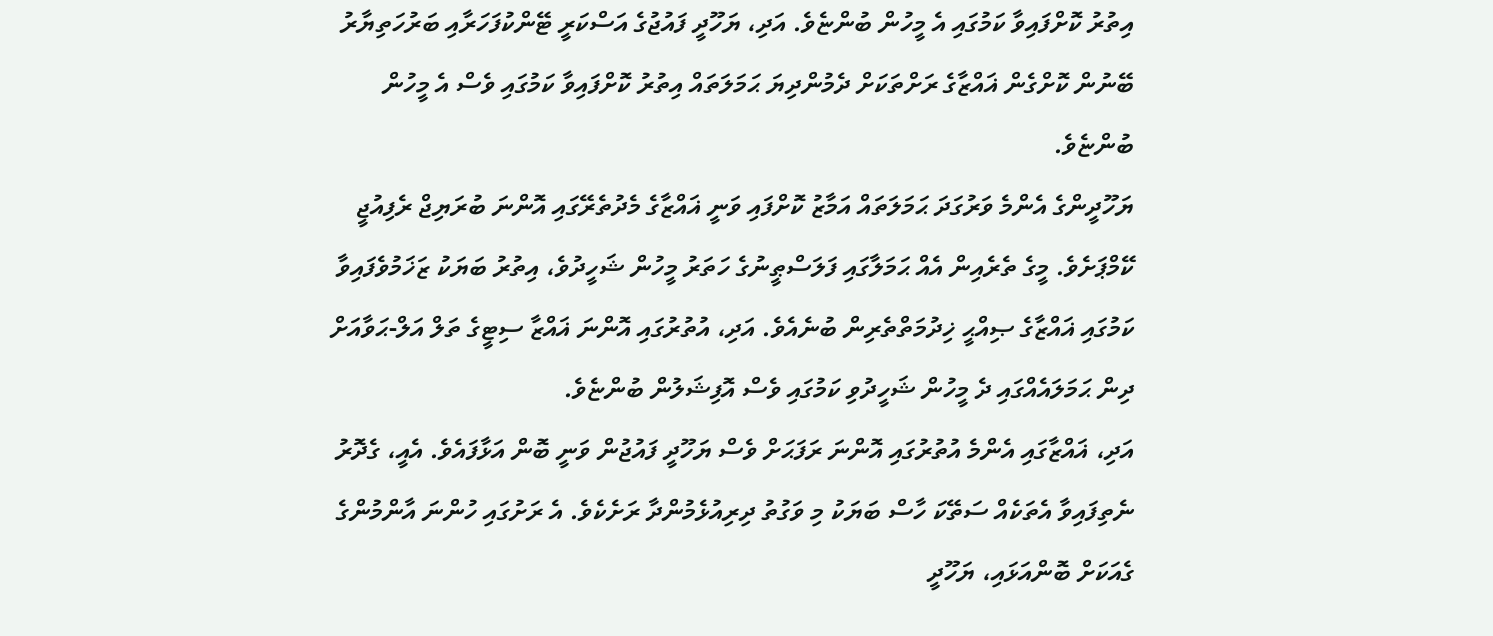އިތުރު ކޮށްފައިވާ ކަމުގައި އެ މީހުން ބުންޏެވެ. އަދި، ޔަހޫދީ ފައުޖުގެ އަސްކަރީ ޓޭންކުފަހަރާއި ބަރުހަތިޔާރު ބޭނުން ކޮށްގެން ޣައްޒާގެ ރަށްތަކަށް ދެމުންދިޔަ ޙަމަލަތައް އިތުރު ކޮށްފައިވާ ކަމުގައި ވެސް އެ މީހުން ބުންޏެވެ.
ޔަހޫދީންގެ އެންމެ ވަރުގަދަ ޙަމަލަތައް އަމާޒު ކޮށްފައި ވަނީ ޣައްޒާގެ މެދުތެރޭގައި އޮންނަ ބުރަޔިޖް ރެފިއުޖީ ކޭމްޕަށެވެ. މީގެ ތެރެއިން އެއް ޙަމަލާގައި ފަލަސްޠީނުގެ ހަތަރު މީހުން ޝަހީދުވެ، އިތުރު ބަޔަކު ޒަޚަމުވެފައިވާ ކަމުގައި ޣައްޒާގެ ޞިއްޙީ ޚިދުމަތްތެރިން ބުނެއެވެ. އަދި، އުތުރުގައި އޮންނަ ޣައްޒާ ސިޓީގެ ތަލް އަލް-ޙަވާއަށް ދިން ޙަމަލައެއްގައި ދެ މީހުން ޝަހީދުވި ކަމުގައި ވެސް އޮފިޝަލުން ބުންޏެވެ.
އަދި، ޣައްޒާގައި އެންމެ އުތުރުގައި އޮންނަ ރަފަޙަށް ވެސް ޔަހޫދީ ފައުޖުން ވަނީ ބޮން އަޅާފައެވެ. އެއީ، ގެދޮރު ނެތިފައިވާ އެތަކެއް ސަތޭކަ ހާސް ބަޔަކު މި ވަގުތު ދިރިއުޅެމުންދާ ރަށެކެވެ. އެ ރަށުގައި ހުންނަ އާންމުންގެ ގެއަކަށް ބޮންއަޅައި، ޔަހޫދީ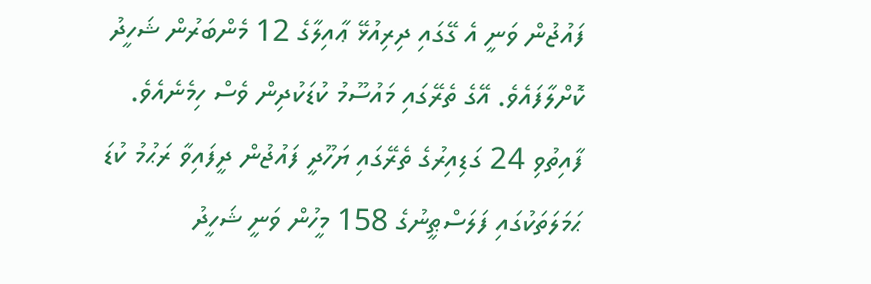ފައުޖުން ވަނީ އެ ގޭގައި ދިރިއުޅޭ ޢާއިލާގެ 12 މެންބަރުން ޝަހީދު ކޮށްލާފައެވެ. އޭގެ ތެރޭގައި މައުސޫމު ކުޑަކުދިން ވެސް ހިމެނެއެވެ.
ފާއިތުވި 24 ގަޑިއިރުގެ ތެރޭގައި ޔަހޫދީ ފައުޖުން ދީފައިވާ ރަޙުމު ކުޑަ ޙަމަލަތަކުގައި ފަލަސްޠީނުގެ 158 މީހުން ވަނީ ޝަހީދު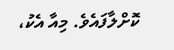ކޮށްލާފައެވެ. މިއާ އެކު،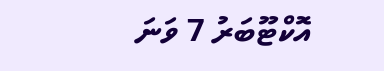އޮކްޓޫބަރު 7 ވަނަ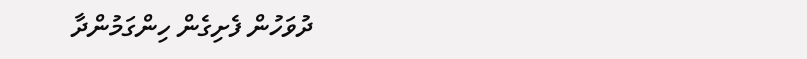ދުވަހުން ފެށިގެން ހިންގަމުންދާ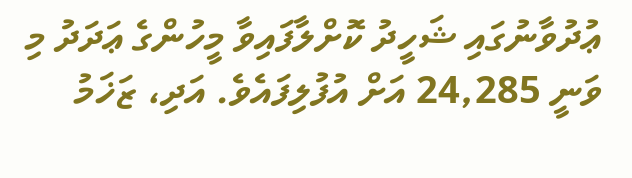ޢުދުވާނުގައި ޝަހީދު ކޮށްލާފައިވާ މީހުންގެ ޢަދަދު މި ވަނީ 24,285 އަށް އުފުލިފައެވެ. އަދި، ޒަޚަމު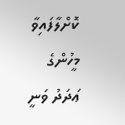ކޮށްލާފައިވާ މީހުންގެ ޢަދަދު ވަނީ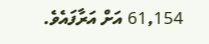61,154 އަށް އަރާފައެވެ.